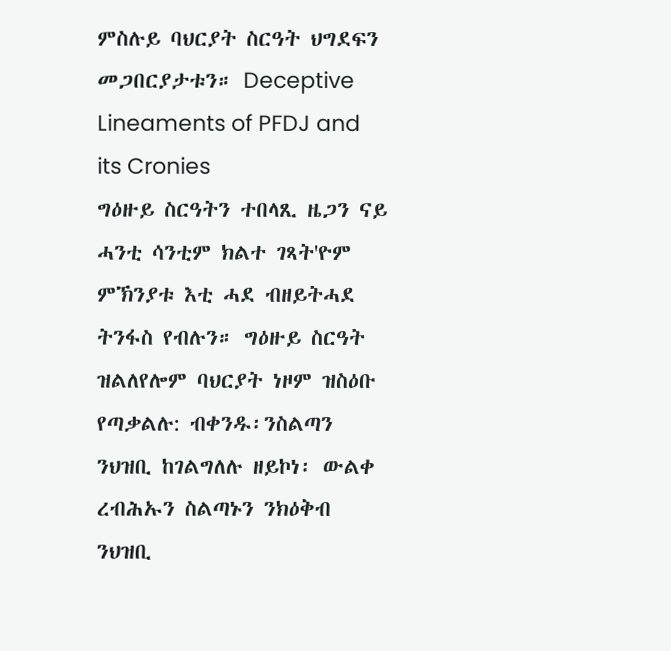ምስሉይ ባህርያት ስርዓት ህግደፍን መጋበርያታቱን። Deceptive Lineaments of PFDJ and its Cronies
ግዕዙይ ስርዓትን ተበላጺ ዜጋን ናይ ሓንቲ ሳንቲም ክልተ ገጻት'ዮም ምኽንያቱ እቲ ሓደ ብዘይትሓደ ትንፋስ የብሉን። ግዕዙይ ስርዓት ዝልለየሎም ባህርያት ነዞም ዝስዕቡ የጣቃልሉ: ብቀንዱ፡ንስልጣን ንህዝቢ ከገልግለሉ ዘይኮነ፡ ውልቀ ረብሕኡን ስልጣኑን ንክዕቅብ ንህዝቢ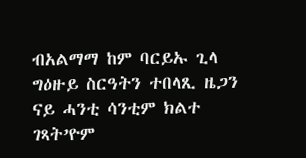ብአልማማ ከም ባርይኡ ጊላ
ግዕዙይ ስርዓትን ተበላጺ ዜጋን ናይ ሓንቲ ሳንቲም ክልተ ገጻት’ዮም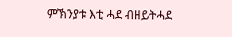ምኽንያቱ እቲ ሓደ ብዘይትሓደ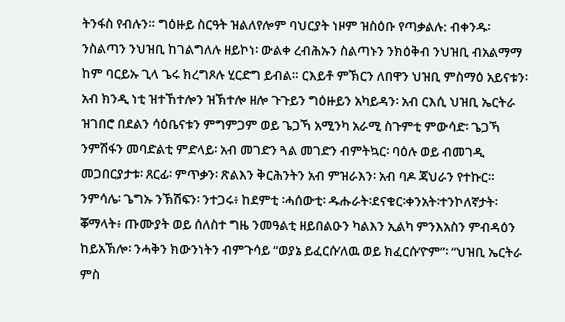ትንፋስ የብሉን። ግዕዙይ ስርዓት ዝልለየሎም ባህርያት ነዞም ዝስዕቡ የጣቃልሉ: ብቀንዱ፡ንስልጣን ንህዝቢ ከገልግለሉ ዘይኮነ፡ ውልቀ ረብሕኡን ስልጣኑን ንክዕቅብ ንህዝቢ ብአልማማ ከም ባርይኡ ጊላ ጌሩ ክረግጾሉ ሂርድግ ይብል። ርእይቶ ምኽርን ለበዋን ህዝቢ ምስማዕ አይናቱን፡ አብ ክንዲ ነቲ ዝተኸተሎን ዝኽተሎ ዘሎ ጉጉይን ግዕዙይን አካይዳን፡ አብ ርእሲ ህዝቢ ኤርትራ ዝገበሮ በደልን ሳዕቤናቱን ምግምጋም ወይ ጌጋኻ አሚንካ አራሚ ስጉምቲ ምውሳድ፡ ጌጋኻ ንምሽፋን መባድልቲ ምድላይ፡ አብ መገድን ጓል መገድን ብምትኳር፡ ባዕሉ ወይ ብመገዲ መጋበርያታቱ፡ ጸርፊ፡ ምጥቃን፡ ጽልእን ቅርሕንትን አብ ምዝራእን፡ አብ ባዶ ጃህራን የተኩር። ንምሳሌ፡ ጌግኡ ንኽሽፍን፡ ንተጋሩ፥ ከደምቲ ፡ሓሰውቲ፡ ዱሑራት፡ደናቁር፡ቀንአት፡ተንኮለኛታት፡ ቖማላት፥ ጡሙያት ወይ ሰለስተ ግዜ ንመዓልቲ ዘይበልዑን ካልእን ኢልካ ምንእአስን ምብዳዕን ከይአኽሎ፡ ንሓቅን ክውንነትን ብምጉሳይ “ወያኔ ይፈርሱ’ለዉ ወይ ክፈርሱ’ዮም”፡ “ህዝቢ ኤርትራ ምስ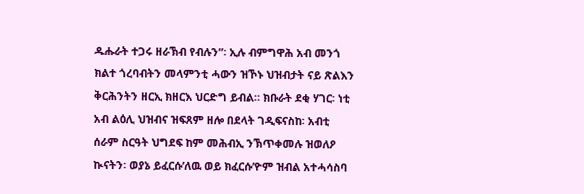ዱሑራት ተጋሩ ዘራኽብ የብሉን”፡ ኢሉ ብምግዋሕ አብ መንጎ ክልተ ጎረባብትን መላምንቲ ሓውን ዝኾኑ ህዝብታት ናይ ጽልእን ቅርሕንትን ዘርኢ ክዘርእ ህርድግ ይብል። ክቡራት ደቂ ሃገር፡ ነቲ አብ ልዕሊ ህዝብና ዝፍጸም ዘሎ በደላት ገዲፍናስከ፡ አብቲ ሰራም ስርዓት ህግደፍ ከም መሕብኢ ንኽጥቀመሉ ዝወለዖ ኲናትን፡ ወያኔ ይፈርሱ’ለዉ ወይ ክፈርሱ’ዮም ዝብል አተሓሳስባ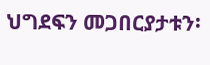ህግደፍን መጋበርያታቱን፡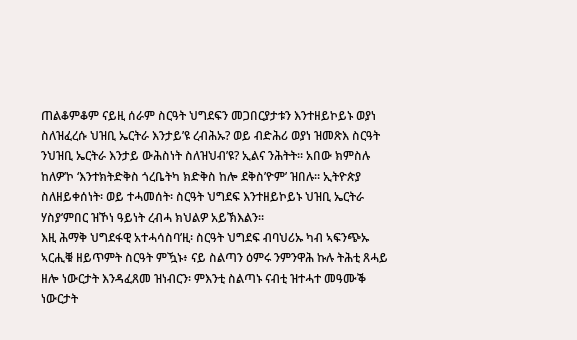ጠልቆምቆም ናይዚ ሰራም ስርዓት ህግደፍን መጋበርያታቱን እንተዘይኮይኑ ወያነ ስለዝፈረሱ ህዝቢ ኤርትራ እንታይ’ዩ ረብሕኡ? ወይ ብድሕሪ ወያነ ዝመጽእ ስርዓት ንህዝቢ ኤርትራ እንታይ ውሕስነት ስለዝህብ’ዩ? ኢልና ንሕትት። አበው ክምስሉ ከለዎ’ኮ ‘እንተክትድቅስ ጎረቤትካ ክድቅስ ከሎ ደቅስ’ዮም’ ዝበሉ። ኢትዮጵያ ስለዘይቀሰነት፡ ወይ ተሓመሰት፡ ስርዓት ህግደፍ እንተዘይኮይኑ ህዝቢ ኤርትራ ሃስያ’ምበር ዝኾነ ዓይነት ረብሓ ክህልዎ አይኽእልን።
እዚ ሕማቅ ህግደፋዊ አተሓሳስባ’ዚ፡ ስርዓት ህግደፍ ብባህሪኡ ካብ ኣፍንጭኡ ኣርሒቑ ዘይጥምት ስርዓት ምዃኑ፥ ናይ ስልጣን ዕምሩ ንምንዋሕ ኩሉ ትሕቲ ጸሓይ ዘሎ ነውርታት እንዳፈጸመ ዝነብርን፡ ምእንቲ ስልጣኑ ናብቲ ዝተሓተ መዓሙቕ ነውርታት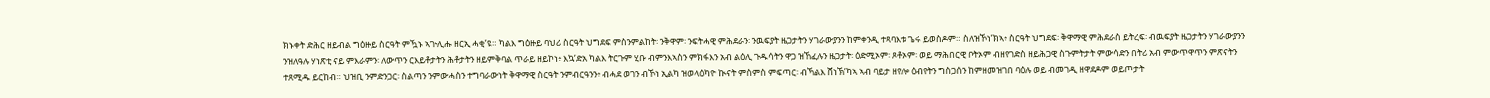ክኑቀት ድሕር ዘይብል ግዕዙይ ስርዓት ምዃኑ ኣጒሊሑ ዘርኢ ሓቂ’ዩ። ካልእ ግዕዙይ ባህሪ ስርዓት ህግደፍ ምስንምልከት፡ ንቅዋም፡ ንፍትሓዊ ምሕደራን፡ ንዉፍያት ዜጋታትን ሃገራውያንን ከምቀንዲ ተጻባእቱ ጌሩ ይወስዶም። ስለዝኾነ’ክኣ፥ ስርዓት ህግደፍ፡ ቅዋማዊ ምሕደራስ ይትረፍ፡ ብዉፍያት ዜጋታትን ሃገራውያንን ንዝለዓሉ ሃነጽቲ ናይ ምእራምን፡ ለውጥን ርእይቶታትን ሕቶታትን ዘይምቅባል ጥራይ ዘይኮነ፥ እኳ’ድአ ካልእ ትርጉም ሂቡ ብምንእኣስን ምክፋእን አብ ልዕሊ ጉዱሳትን ዋጋ ዝኸፈሉን ዜጋታት፡ ዕድሚኦም፡ ጾቶኦም፡ ወይ ማሕበርዊ ቦትኦም ብዘየገድስ ዘይሕጋዊ ስጉምትታት ምውሳድን በትሪ አብ ምውጥዋጥን ምጽናትን ተጸሚዱ ይርከብ። ህዝቢ ንምድንጋር፡ ስልጣን ንምውሓስን ተግባራውነት ቅዋማዊ ስርዓት ንምብርዓንን፥ ብሓደ ወገን ብኾነ ኢልካ ዝወላዕካዮ ኲናት ምስምስ ምፍጣር፡ ብኻልእ ሸነኽ’ካኣ ኣብ ባይታ ዘየሎ ዕብየትን ግስጋሰን ከምዘመዝገበ ባዕሉ ወይ ብመገዲ ዘዋደዶም ወይጦታት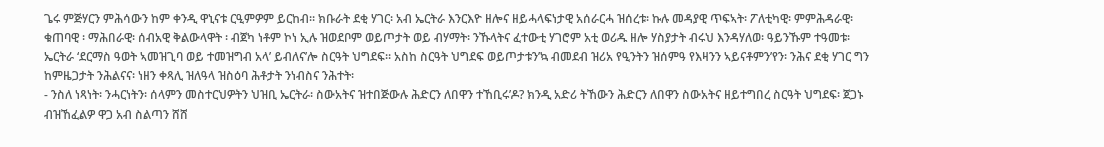ጌሩ ምጅሃርን ምሕሳውን ከም ቀንዲ ዋኒናቱ ርዒምዎም ይርከብ። ክቡራት ደቂ ሃገር፡ አብ ኤርትራ እንርእዮ ዘሎና ዘይሓላፍነታዊ አሰራርሓ ዝሰረቱ፡ ኩሉ መዳያዊ ጥፍኣት፡ ፖለቲካዊ፡ ምምሕዳራዊ፡ ቁጠባዊ ፡ ማሕበራዊ፡ ሰብአዊ ቅልውላዋት ፡ ብጀካ ነቶም ኮነ ኢሉ ዝወደቦም ወይጦታት ወይ ብሃማት፡ ንኹላትና ፈተውቲ ሃገሮም አቲ ወሪዱ ዘሎ ሃስያታት ብሩህ እንዳሃለወ፡ ዓይንኹም ተዓመቱ፡ ኤርትራ ‘ደርማስ ዓወት ኣመዝጊባ ወይ ተመዝግብ አላ’ ይብለና’ሎ ስርዓት ህግደፍ። አስከ ስርዓት ህግደፍ ወይጦታቱን’ኳ ብመደብ ዝሪአ የዒንትን ዝሰምዓ የእዛንን ኣይናቶምን’የን፡ ንሕና ደቂ ሃገር ግን ከምዜጋታት ንሕልናና፡ ነዘን ቀጻሊ ዝለዓላ ዝስዕባ ሕቶታት ንነብስና ንሕተት፡
- ንስለ ነጻነት፡ ንሓርነትን፡ ሰላምን መስተርህዎትን ህዝቢ ኤርትራ፡ ስውአትና ዝተበጅውሉ ሕድርን ለበዋን ተኸቢሩ’ዶ? ክንዲ አድሪ ትኸውን ሕድርን ለበዋን ስውአትና ዘይተግበረ ስርዓት ህግደፍ፡ ጀጋኑ ብዝኸፈልዎ ዋጋ አብ ስልጣን ሸሸ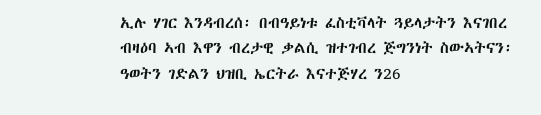ኢሉ ሃገር እንዳብረሰ፡ በብዓይነቱ ፈስቲቫላት ጓይላታትን እናገበረ ብዛዕባ ኣብ እዋን ብረታዊ ቃልሲ ዝተገብረ ጅግንነት ስውኣትናን፡ ዓወትን ገድልን ህዝቢ ኤርትራ እናተጅሃረ ን26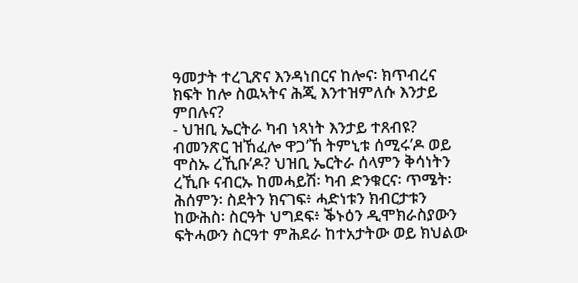ዓመታት ተረጊጽና እንዳነበርና ከሎና፡ ክጥብረና ክፍት ከሎ ስዉኣትና ሕጂ እንተዝምለሱ እንታይ ምበሉና?
- ህዝቢ ኤርትራ ካብ ነጻነት እንታይ ተጸብዩ? ብመንጽር ዝኸፈሎ ዋጋ’ኸ ትምኒቱ ሰሚሩ’ዶ ወይ ሞስኡ ረኺቡ’ዶ? ህዝቢ ኤርትራ ሰላምን ቅሳነትን ረኺቡ ናብርኡ ከመሓይሽ፡ ካብ ድንቁርና፡ ጥሜት፡ ሕሰምን፡ ስደትን ክናገፍ፥ ሓድነቱን ክብርታቱን ከውሕስ፡ ስርዓት ህግደፍ፥ ቕኑዕን ዲሞክራስያውን ፍትሓውን ስርዓተ ምሕደራ ከተአታትው ወይ ክህልው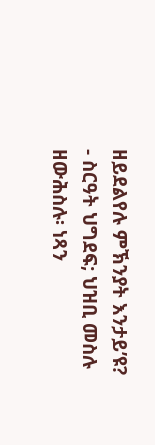ዘይደልየሉ ምኽንያት እንታይ’ዩ?
- ስርዓት ህግደፍ; ህዝቢ መስሉ ዘውሕስሉ፡ ነጻን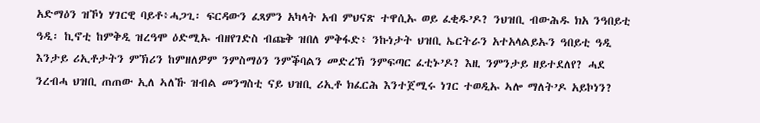አድማዕን ዝኾነ ሃገርዊ ባይቶ፥ሓጋጊ፡ ፍርዳውን ፈጻምን አካላት አብ ምህናጽ ተዋሲኡ ወይ ፈቂዱ’ዶ? ንህዝቢ ብውሕዱ ክአ ንዓበይቲ ዓዲ፡ ኪኖቲ ከምቅዲ ዝረዓሞ ዕድሚኡ ብዘየገድስ ብጩቅ ዝበለ ምቅፋድ፥ ንኩነታት ህዝቢ ኤርትራን አተአላልይኡን ዓበይቲ ዓዲ እንታይ ሪኢቶታትን ምኽሪን ከምዘለዎም ንምስማዕን ንምቕባልን መድረኽ ንምፍጣር ፈቲኑ’ዶ? እዚ ንምንታይ ዘይተደለየ? ሓደ ንረብሓ ህዝቢ ጠጠው ኢለ ኣለኹ ዝብል መንግስቲ ናይ ህዝቢ ሪኢቶ ክፈርሕ እንተጀሚሩ ነገር ተወዲኡ ኣሎ ማለት’ዶ አይኮነን?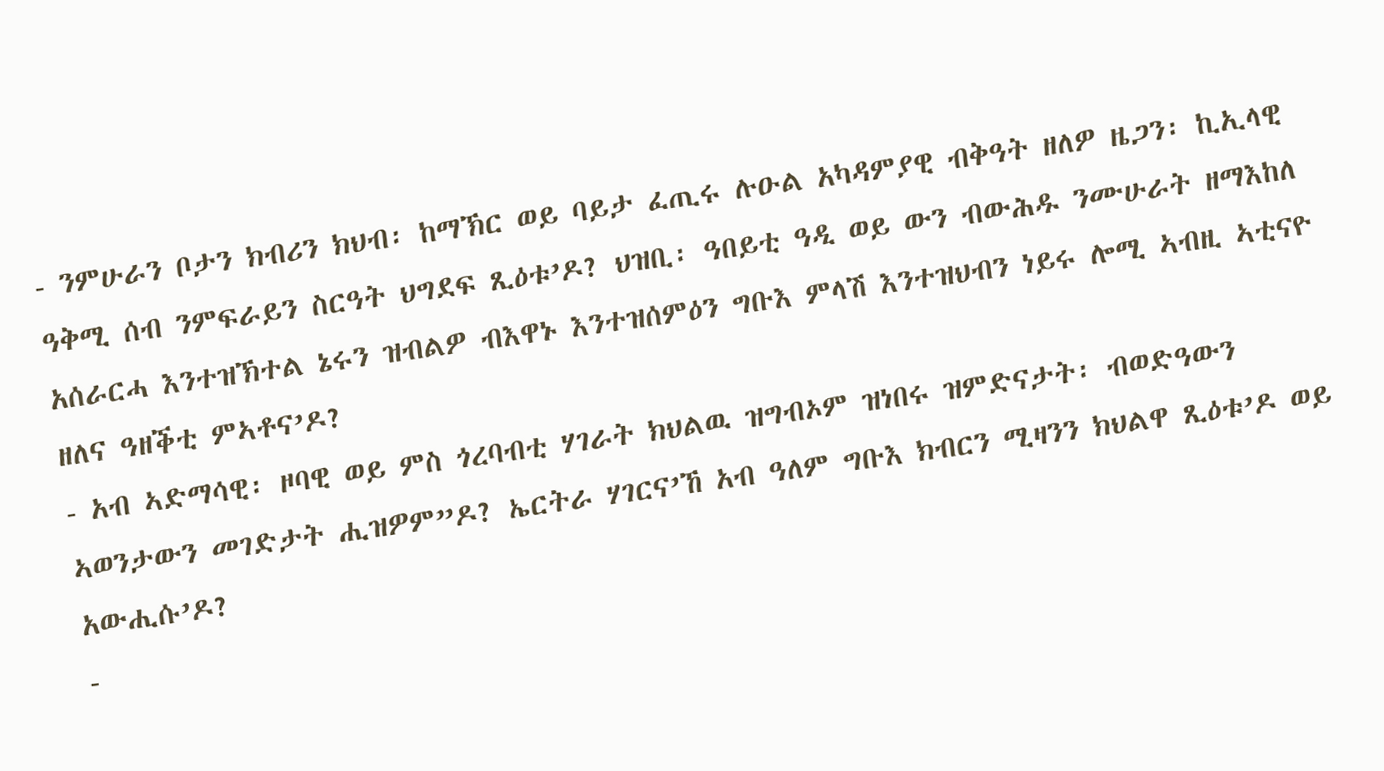- ንምሁራን ቦታን ክብሪን ክህብ፡ ከማኽር ወይ ባይታ ፈጢሩ ሉዑል አካዳምያዊ ብቅዓት ዘለዎ ዜጋን፡ ኪኢላዊ ዓቅሚ ሰብ ንምፍራይን ስርዓት ህግደፍ ጺዕቱ’ዶ? ህዝቢ፡ ዓበይቲ ዓዲ ወይ ውን ብውሕዱ ንሙሁራት ዘማእከለ አሰራርሓ እንተዝኽተል ኔሩን ዝብልዎ ብእዋኑ እንተዝሰምዕን ግቡእ ምላሽ እንተዝህብን ነይሩ ሎሚ ኣብዚ ኣቲናዮ ዘለና ዓዘቕቲ ምኣቶና’ዶ?
- አብ ኣድማሳዊ፡ ዞባዊ ወይ ምስ ጎረባብቲ ሃገራት ክህልዉ ዝግብኦም ዝነበሩ ዝምድናታት፡ ብወድዓውን ኣወንታውን መገድታት ሒዝዎም”ዶ? ኤርትራ ሃገርና’ኸ አብ ዓለም ግቡእ ክብርን ሚዛንን ክህልዋ ጺዕቱ’ዶ ወይ አውሒሱ’ዶ?
-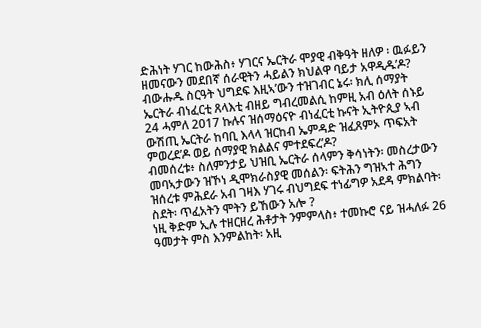ድሕነት ሃገር ከውሕስ፥ ሃገርና ኤርትራ ሞያዊ ብቅዓት ዘለዎ ፡ ዉፉይን ዘመናውን መደበኛ ሰራዊትን ሓይልን ክህልዋ ባይታ አዋዲዱ’ዶ? ብውሑዱ ስርዓት ህግደፍ እዚኣ’ውን ተዝገብር ኔሩ፡ ክሊ ሰማያት ኤርትራ ብነፈርቲ ጸላእቲ ብዘይ ግብረመልሲ ከምዚ አብ ዕለት ሰኑይ 24 ሓምለ 2017 ኩሉና ዝሰማዕናዮ ብነፈርቲ ኩናት ኢትዮጲያ ኣብ ውሽጢ ኤርትራ ከባቢ እላላ ዝርከብ ኤምዳድ ዝፈጸምኦ ጥፍአት ምወረደ’ዶ ወይ ሰማያዊ ክልልና ምተደፍረ’ዶ?
ብመሰረቱ፥ ስለምንታይ ህዝቢ ኤርትራ ሰላምን ቅሳነትን፡ መስረታውን መባኣታውን ዝኾነ ዲሞክራስያዊ መሰልን፡ ፍትሕን ግዝኣተ ሕግን ዝሰረቱ ምሕደራ አብ ገዛእ ሃገሩ ብህግደፍ ተነፊግዎ አደዳ ምክልባት፡ ስደት፡ ጥፈአትን ሞትን ይኸውን አሎ ?
ነዚ ቅድም ኢሉ ተዘርዘረ ሕቶታት ንምምላስ፥ ተመኩሮ ናይ ዝሓለፉ 26 ዓመታት ምስ እንምልከት፡ አዚ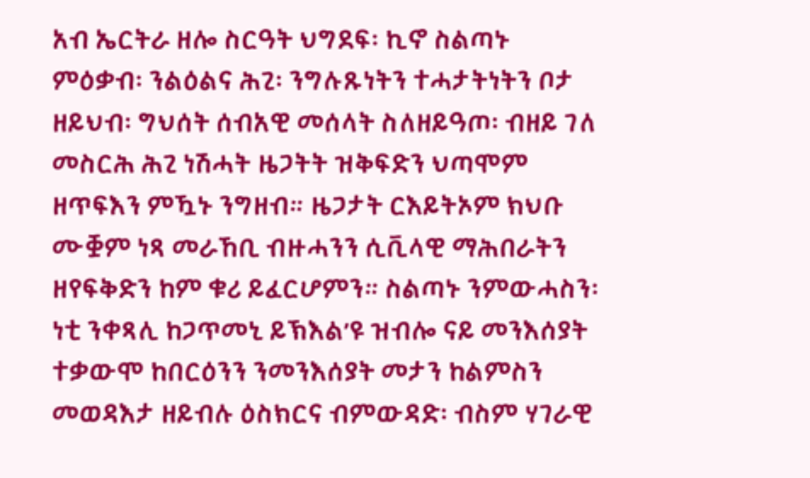አብ ኤርትራ ዘሎ ስርዓት ህግደፍ፡ ኪኖ ስልጣኑ ምዕቃብ፡ ንልዕልና ሕጊ፡ ንግሉጹነትን ተሓታትነትን ቦታ ዘይህብ፡ ግህሰት ሰብአዊ መሰላት ስለዘይዓጦ፡ ብዘይ ገለ መስርሕ ሕጊ ነሽሓት ዜጋትት ዝቅፍድን ህጣሞም ዘጥፍእን ምዃኑ ንግዘብ። ዜጋታት ርእይትኦም ክህቡ ሙቛም ነጻ መራኸቢ ብዙሓንን ሲቪላዊ ማሕበራትን ዘየፍቅድን ከም ቁሪ ይፈርሆምን። ስልጣኑ ንምውሓስን፡ ነቲ ንቀጻሊ ከጋጥመኒ ይኽእል’ዩ ዝብሎ ናይ መንእሰያት ተቃውሞ ከበርዕንን ንመንእሰያት መታን ከልምስን መወዳእታ ዘይብሉ ዕስክርና ብምውዳድ፡ ብስም ሃገራዊ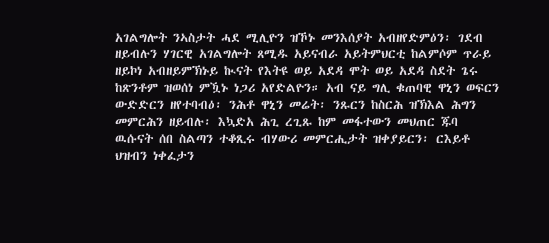አገልግሎት ንኣስታት ሓደ ሚሊዮን ዝኾኑ መንእሰያት አብዘየድምዕን፡ ገደብ ዘይብሉን ሃገርዊ አገልግሎት ጸሚዱ አይናብራ አይትምህርቲ ከልምሶም ጥራይ ዘይኮነ አብዘይምኽኑይ ኲናት የእትዩ ወይ አደዳ ሞት ወይ አደዳ ስደት ጌሩ ከጽንቶም ዝወሰነ ምዃኑ ነጋሪ አየድልዮን። አብ ናይ ግሊ ቁጠባዊ ዋኒን ወፍርን ውድድርን ዘየተባብዕ፡ ንሕቶ ዋኒን መሬት፡ ንጹርን ከስርሕ ዝኽእል ሕግን መምርሕን ዘይብሉ፡ እኳድአ ሕጊ ረጊጹ ከም መፋተውን መህጠር ጁባ ዉሱናት ሰበ ስልጣን ተቆጺሩ ብሃውሪ መምርሒታት ዝቀያይርን፡ ርእይቶ ህዝብን ነቀፈታን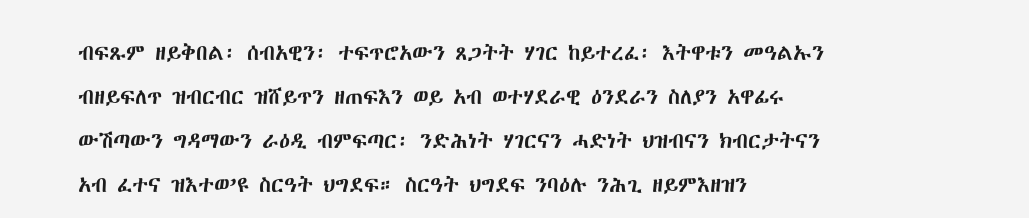ብፍጹም ዘይቅበል፡ ሰብአዊን፡ ተፍጥሮአውን ጸጋትት ሃገር ከይተረፈ፡ እትዋቱን መዓልኡን ብዘይፍለጥ ዝብርብር ዝሸይጥን ዘጠፍእን ወይ አብ ወተሃደራዊ ዕንደራን ስለያን አዋፊሩ ውሽጣውን ግዳማውን ራዕዲ ብምፍጣር፡ ንድሕነት ሃገርናን ሓድነት ህዝብናን ክብርታትናን አብ ፈተና ዝእተወ’ዩ ስርዓት ህግደፍ። ስርዓት ህግደፍ ንባዕሉ ንሕጊ ዘይምእዘዝን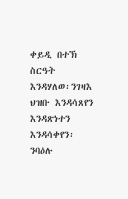ቀይዲ በተኽ ስርዓት እንዳሃለወ፡ንገዛእ ህዝቡ እንዳሳጸየን እንዳጽነተን እንዳሳቀየን፡ ንባዕሉ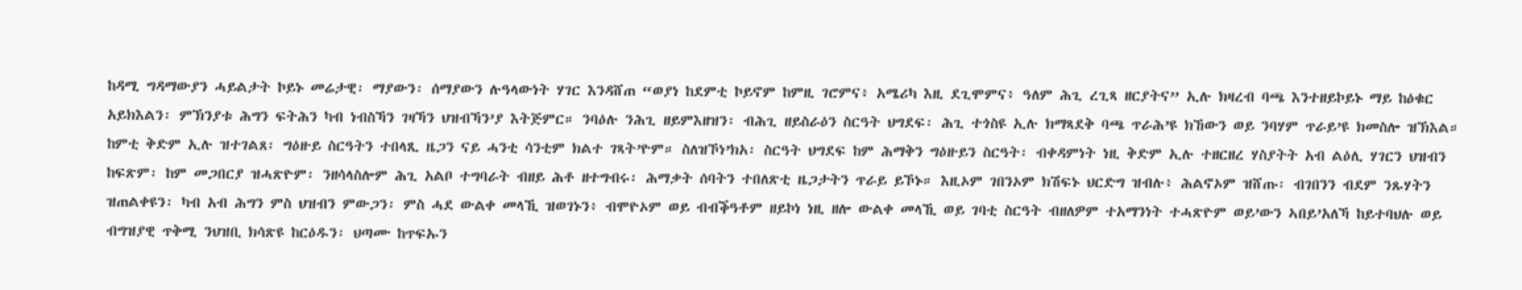ከዳሚ ግዳማውያን ሓይልታት ኮይኑ መሬታዊ፡ ማያውን፡ ሰማያውን ሉዓላውነት ሃገር እንዳሸጠ “ወያነ ከደምቲ ኮይኖም ከምዚ ገሮምና፥ አሜሪካ እዚ ደጊሞምና፥ ዓለም ሕጊ ረጊጻ ዘርያትና” ኢሉ ክዛረብ ባጫ እንተዘይኮይኑ ማይ ከዕቁር አይክእልን፡ ምኽንያቱ ሕግን ፍትሕን ካብ ነብስኻን ገዛኻን ህዝብኻን’ያ እትጅምር። ንባዕሉ ንሕጊ ዘይምእዘዝን፡ ብሕጊ ዘይስራዕን ስርዓት ህግደፍ፡ ሕጊ ተጎስዩ ኢሉ ክማጻደቅ ባጫ ጥራሕ’ዩ ክኸውን ወይ ንባሃም ጥራይ’ዩ ክመስሎ ዝኽእል።
ከምቲ ቅድም ኢሉ ዝተገልጸ፡ ግዕዙይ ስርዓትን ተበላጺ ዜጋን ናይ ሓንቲ ሳንቲም ክልተ ገጻት’ዮም። ስለዝኾነ’ክአ፡ ስርዓት ህግደፍ ከም ሕማቅን ግዕዙይን ስርዓት፡ ብቀዳምነት ነዚ ቅድም ኢሉ ተዘርዘረ ሃስያትት አብ ልዕሊ ሃገርን ህዝብን ከፍጽም፡ ከም መጋበርያ ዝሓጽዮም፡ ንዘሳላስሎም ሕጊ አልቦ ተግባራት ብዘይ ሕቶ ዘተግብሩ፡ ሕማቃት ሰባትን ተበለጽቲ ዜጋታትን ጥራይ ይኾኑ። እዚኦም ገበንኦም ክሽፍኑ ህርድግ ዝብሉ፥ ሕልኖኦም ዝሸጡ፡ ብገበንን ብደም ንጹሃትን ዝጠልቀዩን፡ ካብ አብ ሕግን ምስ ህዝብን ምውጋን፡ ምስ ሓደ ውልቀ መላኺ ዝወገኑን፥ ብሞዮኦም ወይ ብብቕዓቶም ዘይኮነ ነዚ ዘሎ ውልቀ መላኺ ወይ ገባቲ ስርዓት ብዘለዎም ተአማንነት ተሓጽዮም ወይ’ውን ኣበይ’አለኻ ከይተባህሉ ወይ ብግዝያዊ ጥቅሚ ንህዝቢ ክሳጽዩ ከርዕዱን፡ ህጣሙ ከጥፍኡን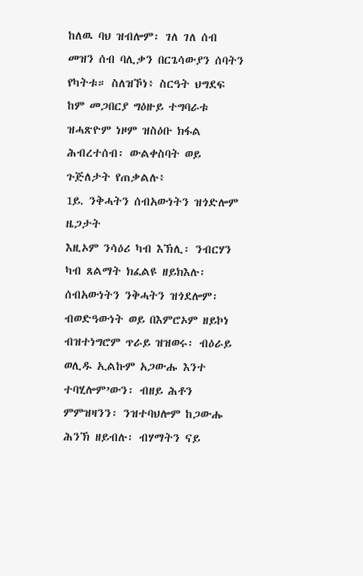ከለዉ ባህ ዝብሎም፡ ገለ ገለ ሰብ መዝን ሰብ ባሊቃን በርጌሳውያን ሰባትን የካትቱ። ስለዝኾነ፥ ስርዓት ህግደፍ ከም መጋበርያ ግዕዙይ ተግባራቱ ዝሓጽዮም ነዞም ዝስዕቡ ክፋል ሕብረተሰብ፡ ውልቀስባት ወይ ጉጅለታት የጠቃልሉ፥
1ይ. ንቅሓትን ሰብአውነትን ዝጎድሎም ዜጋታት
እዚኦም ንሳዕሪ ካብ እኽሊ፡ ንብርሃን ካብ ጸልማት ክፈልዩ ዘይክእሉ፡ ሰብአውነትን ንቅሓትን ዝጎደሎም፡ ብወድዓውነት ወይ በእምሮኦም ዘይኮነ ብዝተነግሮም ጥራይ ዝዝወሩ፡ ብዕራይ ወሊዱ ኢልኩም አጋውሑ እንተ ተባሂሎም’ውን፡ ብዘይ ሕቶን ምምዝዛንን፡ ንዝተባህሎም ከጋውሑ ሕንኽ ዘይብሉ፡ ብሃማትን ናይ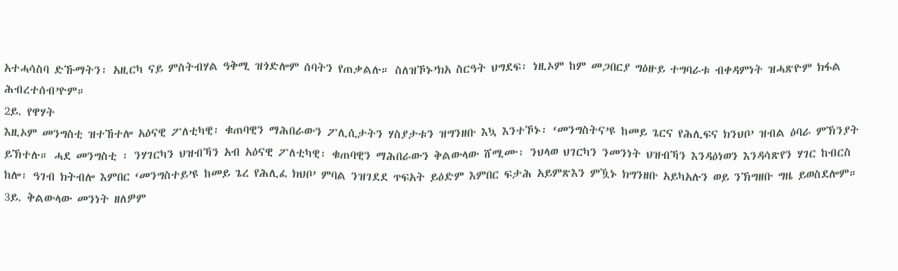አተሓሳስባ ድኹማትን፡ አዚርካ ናይ ምስትብሃል ዓቅሚ ዝጎድሎም ሰባትን የጠቃልሉ። ስለዝኾኑ’ክአ ስርዓት ህግደፍ፡ ነዚኦም ከም መጋበርያ ግዕዙይ ተግባራቱ ብቀዳምነት ዝሓጽዮም ክፋል ሕብረተሰብ’ዮም።
2ይ. የዋሃት
እዚኦም መንግስቲ ዝተኸተሎ አዕናዊ ፖለቲካዊ፡ ቁጠባዊን ማሕበራውን ፖሊሲታትን ሃስያታቱን ዝግንዘቡ እኳ እንተኾኑ፡ ‘መንግስትና’ዩ ከመይ ጌርና የሕሊፍና ክንህቦ’ ዝብል ዕባራ ምኽንያት ይኽተሉ። ሓደ መንግስቲ ፡ ንሃገርካን ህዝብኻን አብ አዕናዊ ፖለቲካዊ፡ ቁጠባዊን ማሕበራውን ቅልውላው ሸሚሙ፡ ንህላወ ህገርካን ንመንነት ህዝብኻን እንዳዕነወን እንዳሳጽየን ሃገር ከብርስ ከሎ፡ ዓገብ ክትብሎ እምበር ‘መንግስተይ’ዩ ከመይ ጌረ የሕሊፈ ክህቦ’ ምባል ንዝገደደ ጥፍአት ይዕድም እምበር ፍታሕ አይምጽእን ምዃኑ ክግንዘቡ አይካአሉን ወይ ንኽግዘቡ ግዜ ይወስደሎም።
3ይ. ቅልውላው መንነት ዘለዎም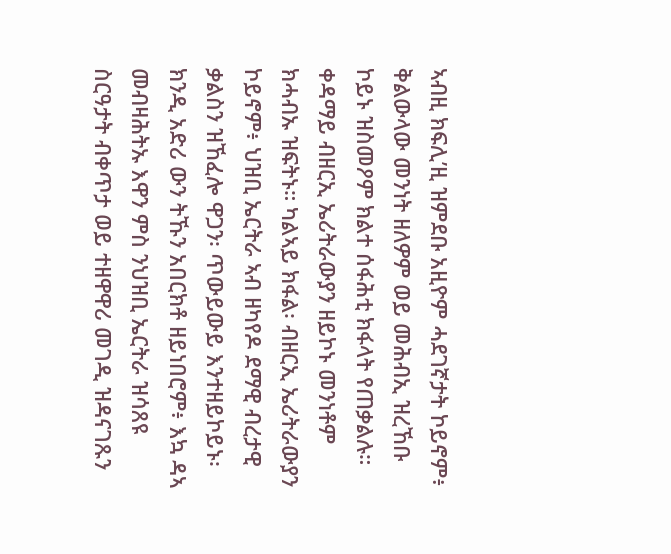ኣብዚ ክፍሊ’ዚ ዝምደቡ አዚዮም ሓደገኛታት ኮይኖም፥ ቅልውላው መንነት ዘለዎም ወይ መሕብኢ ዝረኸቡ ኮይኑ ዝስመዖም ክልተ ሰፋሕቲ ክፋላት የጠቃልሉ። ቀዳማይ ብዘርኢ ኤሪትራውያን ዘይኮኑ መንነቶም ክሓብኡ ዝፍትኑ። ካልኣይ ክፋል፡ ብዘርኢ ኤሪትራውያን ኮይኖም፥ ህዝቢ ኤርትራ ኣብ ዘካየዶ ደማዊ ብረታዊ ቃልስን ዝኸፈሎ ዋጋን፡ ጥውይውይ እንተዘይኮይኑ፡ ክንዲ አድሪ ውን ትኹን አበርክቶ ዘይነበሮም፥ እኳ ዳኣ መብዛሕትኡ እዋን ምስ ንህዝቢ ኤርትራ ዝሳጸዩ ስርዓታት ብቀጥታ ወይ ተዘዋዋሪ መገዲ ዝዳናገጹን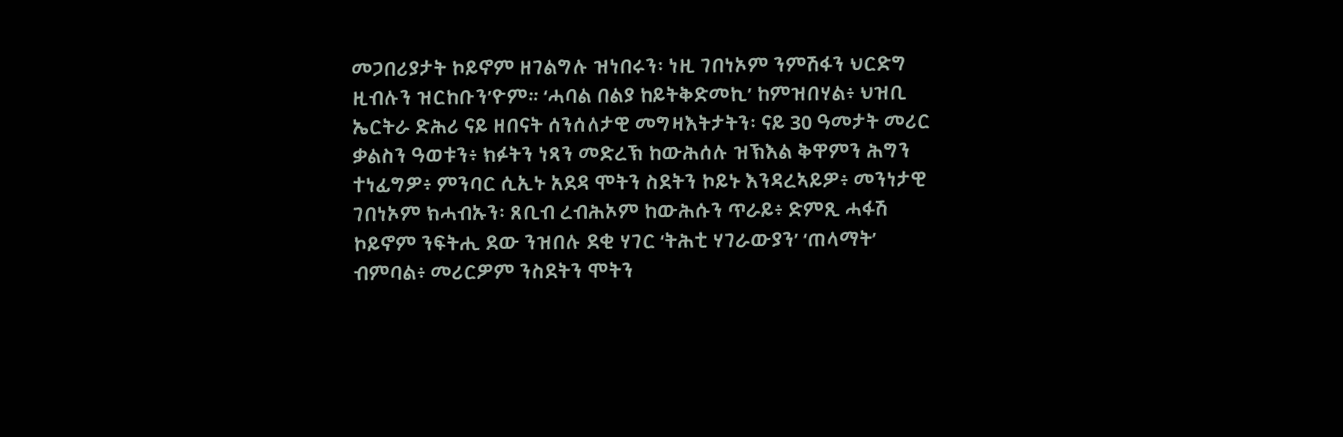መጋበሪያታት ኮይኖም ዘገልግሉ ዝነበሩን፡ ነዚ ገበነኦም ንምሽፋን ህርድግ ዚብሉን ዝርከቡን’ዮም። ‘ሓባል በልያ ከይትቅድመኪ’ ከምዝበሃል፥ ህዝቢ ኤርትራ ድሕሪ ናይ ዘበናት ሰንሰለታዊ መግዛእትታትን፡ ናይ 30 ዓመታት መሪር ቃልስን ዓወቱን፥ ክፉትን ነጻን መድረኽ ከውሕሰሉ ዝኽእል ቅዋምን ሕግን ተነፊግዎ፥ ምንባር ሲኢኑ አደዳ ሞትን ስደትን ኮይኑ እንዳረኣይዎ፥ መንነታዊ ገበነኦም ክሓብኡን፡ ጸቢብ ረብሕኦም ከውሕሱን ጥራይ፥ ድምጺ ሓፋሽ ኮይኖም ንፍትሒ ደው ንዝበሉ ደቂ ሃገር ‘ትሕቲ ሃገራውያን’ ‘ጠላማት’ ብምባል፥ መሪርዎም ንስደትን ሞትን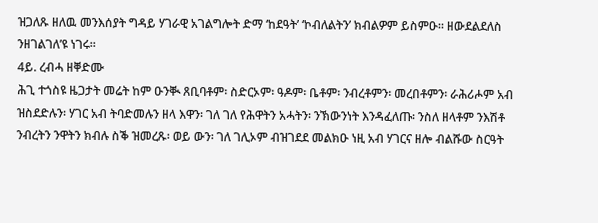ዝጋለጹ ዘለዉ መንእሰያት ግዳይ ሃገራዊ አገልግሎት ድማ ‘ከደዓት’ ‘ኮብለልትን’ ክብልዎም ይስምዑ። ዘውደልደለስ ንዘገልገለ’ዩ ነገሩ።
4ይ. ረብሓ ዘቐድሙ
ሕጊ ተጎስዩ ዜጋታት መሬት ከም ዑንቚ ጸቢባቶም፡ ስድርኦም፡ ዓዶም፡ ቤቶም፡ ንብረቶምን፡ መረበቶምን፡ ራሕሪሖም አብ ዝስደድሉን፡ ሃገር አብ ትባድመሉን ዘላ እዋን፡ ገለ ገለ የሕዋትን አሓትን፡ ንኽውንነት እንዳፈለጡ፡ ንስለ ዘላቶም ንእሽቶ ንብረትን ንዋትን ክብሉ ስቕ ዝመረጹ፡ ወይ ውን፡ ገለ ገሊኦም ብዝገደደ መልክዑ ነዚ አብ ሃገርና ዘሎ ብልሹው ስርዓት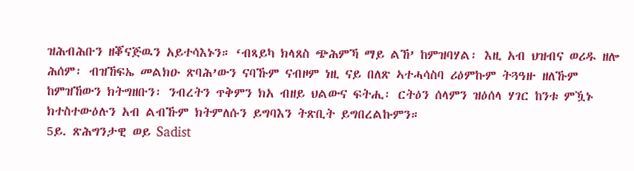ዝሕብሕቡን ዘቖናጅዉን አይተሳእኑን። ‘ብጻይካ ክላጸስ ጭሕምኻ ማይ ልኸ’ ከምዝባሃል፡ እዚ አብ ህዝብና ወሪዱ ዘሎ ሕሰም፡ ብዝኸፍኤ መልክዑ ጽባሕ’ውን ናባኹም ናብዞም ነዚ ናይ በለጽ ኣተሓሳስባ ሪዕምኩም ትጓዓዙ ዘለኹም ከምዝኸውን ክትግዘቡን፡ ንብረትን ጥቅምን ክአ ብዘይ ህልውና ፍትሒ፡ ርትዕን ሰላምን ዝዕሰላ ሃገር ከንቱ ምዃኑ ክተስተውዕሉን አብ ልብኹም ክትምለሱን ይግባእን ትጽቢት ይግበረልኩምን።
5ይ. ጽሕግንታዊ ወይ Sadist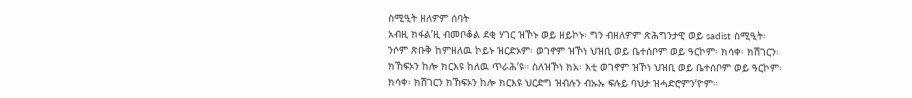ስሚዒት ዘለዎም ሰባት
አብዚ ክፋል’ዚ ብመቦቆል ደቂ ሃገር ዝኾኑ ወይ ዘይኮኑ፡ ግን ብዘለዎም ጽሕግንታዊ ወይ sadist ስሚዒት፡ ንሶም ጽቡቅ ከምዘለዉ ኮይኑ ዝርድኦም፡ ወገኖም ዝኾነ ህዝቢ ወይ ቤተሰቦም ወይ ዓርኮም፡ ክሳቀ፡ ክሽገርን፡ ክኸፍኦን ከሎ ክርእዩ ከለዉ ጥራሕ’ዩ። ስለዝኾነ ክአ፡ እቲ ወገኖም ዝኾነ ህዝቢ ወይ ቤተሰቦም ወይ ዓርኮም፡ ክሳቀ፡ ክሽገርን ክኸፍኦን ከሎ ክርእዩ ህርድግ ዝብሉን ብኡኡ ፍሉይ ባህታ ዝሓድሮምን’ዮም።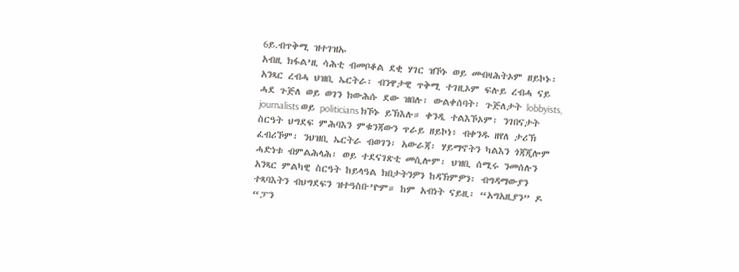6ይ.ብጥቅሚ ዝተገዝኡ
አብዚ ክፋል’ዚ ሳሕቲ ብመቦቆል ደቂ ሃገር ዝኾኑ ወይ መብዛሕትኦም ዘይኮኑ፡ አንጻር ረብሓ ህዝቢ ኤርትራ፡ ብንዋታዊ ጥቅሚ ተገዚኦም ፍሉይ ረብሓ ናይ ሓደ ጉጅለ ወይ ወገን ክውሕሱ ደው ዝበሉ፡ ውልቀሰባት፡ ጉጅለታት lobbyists, journalists ወይ politicians ክኾኑ ይኽእሉ። ቀንዲ ተልእኾኦም፡ ንገበናታት ስርዓት ህግደፍ ምሕባእን ምቁንጃውን ጥራይ ዘይኮነ፥ ብቀንዱ ዘየለ ታሪኽ ፈብሪኾም፡ ንህዝቢ ኤርትራ ብወገን፡ አውራጃ፡ ሃይማኖትን ካልእን ጎጃጂሎም ሓድነቱ ብምልሕላሕ፡ ወይ ተደናገጽቲ መሲሎም፡ ህዝቢ ሰሚሩ ንመሰሉን አንጻር ምልካዊ ስርዓት ከይላዓል ክበታትንዎን ከዳኽምዎን፡ ብግዳማውያን ተጻባእትን ብህግደፍን ዝተዓስቡ’ዮም። ከም አብነት ናይዚ፡ “አግአዚያን” ዶ “ፓን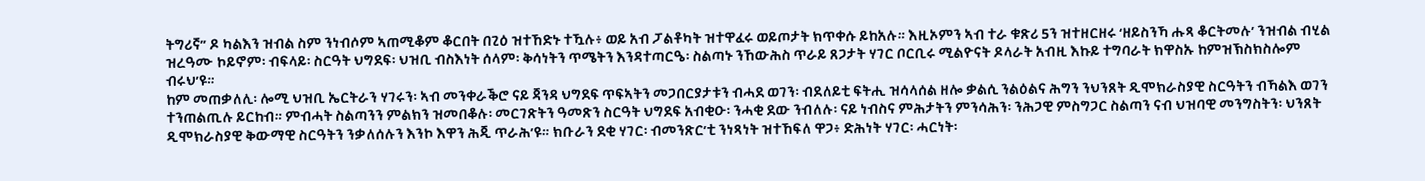ትግሪኛ” ዶ ካልእን ዝብል ስም ንነብሶም ኣጠሚቆም ቆርበት በጊዕ ዝተኸድኑ ተዃሉ፥ ወይ አብ ፓልቶካት ዝተዋፈሩ ወይጦታት ክጥቀሱ ይከአሉ። እዚኦምን ኣብ ተራ ቁጽሪ 5ን ዝተዘርዘሩ ‘ዘይስንኻ ሑጻ ቆርትመሉ’ ንዝብል ብሂል ዝረዓሙ ኮይኖም፡ ብፍላይ፡ ስርዓት ህግደፍ፡ ህዝቢ ብስእነት ሰላም፡ ቅሳነትን ጥሜትን እንዳተጣርዔ፡ ስልጣኑ ንኸውሕስ ጥራይ ጸጋታት ሃገር ቦርቢሩ ሚልዮናት ዶላራት አብዚ እኩይ ተግባራት ክዋስኡ ከምዝኽስክስሎም ብሩህ’ዩ።
ከም መጠቃለሊ፡ ሎሚ ህዝቢ ኤርትራን ሃገሩን፡ ኣብ መንቀራቕሮ ናይ ጃንዳ ህግደፍ ጥፍኣትን መጋበርያታቱን ብሓደ ወገን፡ ብደለይቲ ፍትሒ ዝሳላሰል ዘሎ ቃልሲ ንልዕልና ሕግን ንህንጸት ዲሞክራስያዊ ስርዓትን ብኻልእ ወገን ተንጠልጢሉ ይርከብ። ምብሓት ስልጣንን ምልክን ዝመበቆሉ፡ መርገጽትን ዓመጽን ስርዓት ህግደፍ አብቂዑ፡ ንሓቂ ደው ንብለሉ፡ ናይ ነብስና ምሕታትን ምንሳሕን፡ ንሕጋዊ ምስግጋር ስልጣን ናብ ህዝባዊ መንግስትን፡ ህንጸት ዲሞክራስያዊ ቅውማዊ ስርዓትን ንቃለሰሉን እንኮ እዋን ሕጂ ጥራሕ’ዩ። ክቡራን ደቂ ሃገር፡ ብመንጽር’ቲ ንነጻነት ዝተኸፍለ ዋጋ፥ ድሕነት ሃገር፡ ሓርነት፡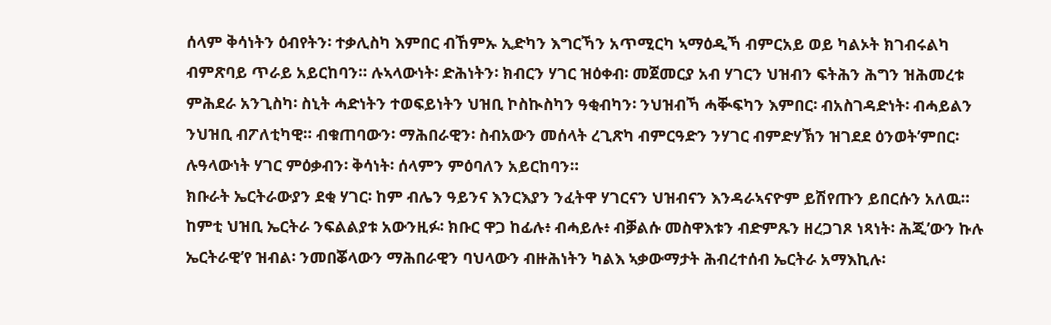ሰላም ቅሳነትን ዕብየትን፡ ተቃሊስካ እምበር ብኸምኡ ኢድካን እግርኻን አጥሚርካ ኣማዕዲኻ ብምርአይ ወይ ካልኦት ክገብሩልካ ብምጽባይ ጥራይ አይርከባን። ሉኣላውነት፡ ድሕነትን፡ ክብርን ሃገር ዝዕቀብ፡ መጀመርያ አብ ሃገርን ህዝብን ፍትሕን ሕግን ዝሕመረቱ ምሕደራ አንጊስካ፡ ስኒት ሓድነትን ተወፍይነትን ህዝቢ ኮስኲስካን ዓቂብካን፡ ንህዝብኻ ሓቚፍካን እምበር፡ ብአስገዳድነት፡ ብሓይልን ንህዝቢ ብፖለቲካዊ። ብቁጠባውን፡ ማሕበራዊን፡ ስብአውን መሰላት ረጊጽካ ብምርዓድን ንሃገር ብምድሃኽን ዝገደደ ዕንወት’ምበር፡ ሉዓላውነት ሃገር ምዕቃብን፡ ቅሳነት፡ ሰላምን ምዕባለን አይርከባን።
ክቡራት ኤርትራውያን ደቂ ሃገር፡ ከም ብሌን ዓይንና እንርእያን ንፈትዋ ሃገርናን ህዝብናን እንዳራኣናዮም ይሽየጡን ይበርሱን አለዉ። ከምቲ ህዝቢ ኤርትራ ንፍልልያቱ አውንዚፉ፡ ክቡር ዋጋ ከፊሉ፥ ብሓይሉ፥ ብቓልሱ መስዋእቱን ብድምጹን ዘረጋገጾ ነጻነት፡ ሕጂ’ውን ኩሉ ኤርትራዊ’የ ዝብል፡ ንመበቖላውን ማሕበራዊን ባህላውን ብዙሕነትን ካልእ ኣቃውማታት ሕብረተሰብ ኤርትራ አማእኪሉ፡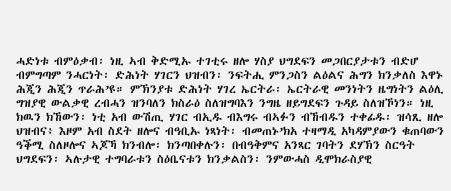ሓድነቱ ብምዕቃብ፡ ነዚ ኣብ ቅድሚኡ ተገቲሩ ዘሎ ሃስያ ህግደፍን መጋበርያታቱን ብድሆ ብምግጣም ንሓርነት፡ ድሕነት ሃገርን ህዝብን፡ ንፍትሒ ምንጋስን ልዕልና ሕግን ክንቃለስ እዋኑ ሕጂን ሕጂን ጥራሕ’ዩ። ምኽንያቱ ድሕነት ሃገረ ኤርትራ፡ ኤርትራዊ መንነትን ዜግነትን ልዕሊ ግዝያዊ ውልቃዊ ረብሓን ዝንባለን ክስራዕ ስለዝግባእን ንግዜ ዘይግደፍን ጉዳይ ስለዝኾነን። ነዚ ክዉን ክኸውን፡ ነቲ አብ ውሽጢ ሃገር ብኢዱ ብእግሩ ብኣፉን ብኸብዱን ተቀፊዱ፡ ዝሳጺ ዘሎ ህዝብና፥ እዞም አብ ስደት ዘሎና ብዓቢኡ ነጻነት፡ ብመጠኑ’ክአ ተዛማዲ አካዳምያውን ቁጠባውን ዓቕሚ ስለዞሎና ኣጆኻ ክንብሎ፡ ክንጣበቀሉን፡ በብዓቅምና አንጻር ገባትን ደሃኽን ስርዓት ህግደፍን፡ ኣሉታዊ ተግባራቱን ስዕቤናቱን ክንቃልስን፡ ንምውሓስ ዲሞክራስያዊ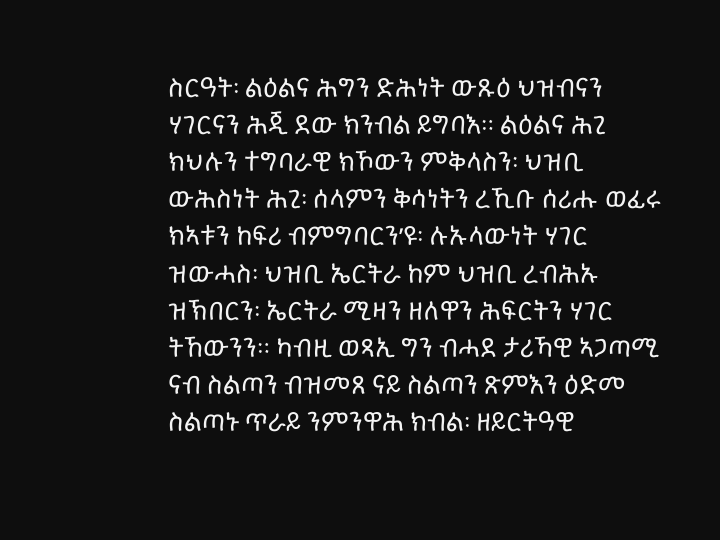ስርዓት፡ ልዕልና ሕግን ድሕነት ውጹዕ ህዝብናን ሃገርናን ሕጂ ደው ክንብል ይግባእ። ልዕልና ሕጊ ክህሉን ተግባራዊ ክኾውን ምቅላስን፡ ህዝቢ ውሕስነት ሕጊ፡ ሰላምን ቅሳነትን ረኺቡ ሰሪሑ ወፊሩ ክኣቱን ከፍሪ ብምግባርን’ዩ፡ ሉኡላውነት ሃገር ዝውሓስ፡ ህዝቢ ኤርትራ ከም ህዝቢ ረብሕኡ ዝኽበርን፡ ኤርትራ ሚዛን ዘለዋን ሕፍርትን ሃገር ትኸውንን። ካብዚ ወጻኢ ግን ብሓደ ታሪኻዊ ኣጋጣሚ ናብ ስልጣን ብዝመጸ ናይ ስልጣን ጽምእን ዕድመ ስልጣኑ ጥራይ ንምንዋሕ ክብል፡ ዘይርትዓዊ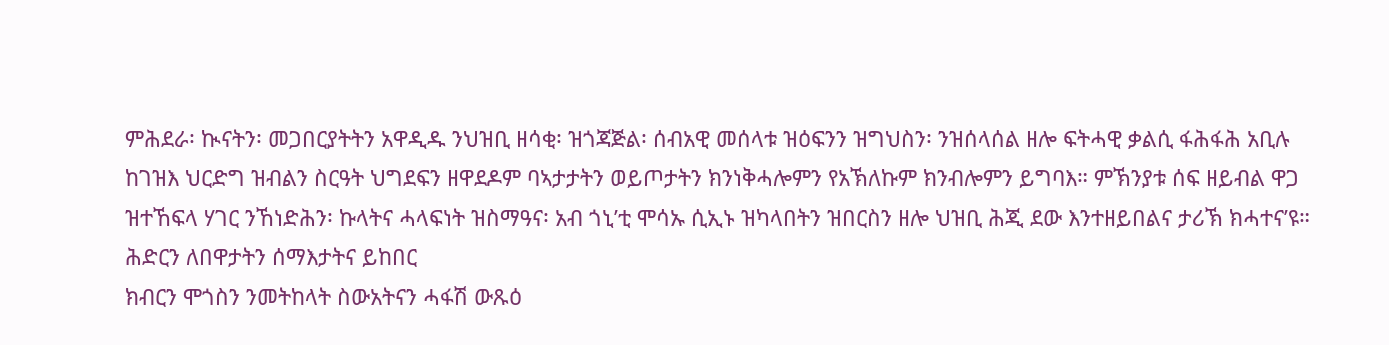ምሕደራ፡ ኲናትን፡ መጋበርያትትን አዋዲዱ ንህዝቢ ዘሳቂ፡ ዝጎጃጅል፡ ሰብአዊ መሰላቱ ዝዕፍንን ዝግህስን፡ ንዝሰላሰል ዘሎ ፍትሓዊ ቃልሲ ፋሕፋሕ አቢሉ ከገዝእ ህርድግ ዝብልን ስርዓት ህግደፍን ዘዋደዶም ባኣታታትን ወይጦታትን ክንነቅሓሎምን የአኽለኩም ክንብሎምን ይግባእ። ምኽንያቱ ሰፍ ዘይብል ዋጋ ዝተኸፍላ ሃገር ንኸነድሕን፡ ኩላትና ሓላፍነት ዝስማዓና፡ አብ ጎኒ’ቲ ሞሳኡ ሲኢኑ ዝካላበትን ዝበርስን ዘሎ ህዝቢ ሕጂ ደው እንተዘይበልና ታሪኽ ክሓተና’ዩ።
ሕድርን ለበዋታትን ሰማእታትና ይከበር
ክብርን ሞጎስን ንመትከላት ስውአትናን ሓፋሽ ውጹዕ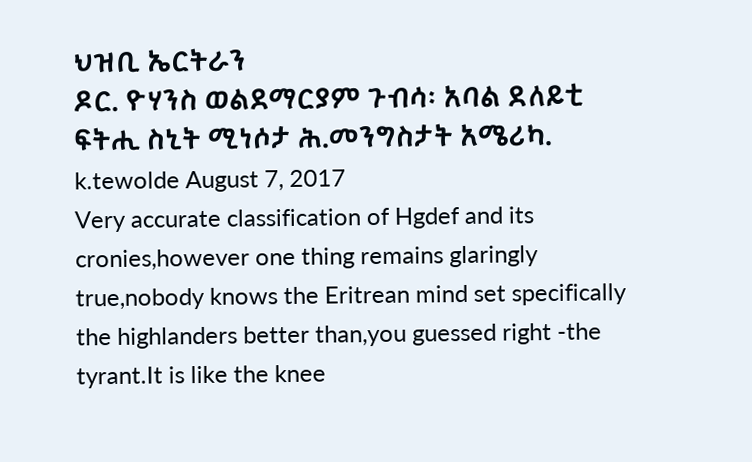ህዝቢ ኤርትራን
ዶር. ዮሃንስ ወልደማርያም ጉብሳ፡ አባል ደለይቲ ፍትሒ ስኒት ሚነሶታ ሕ.መንግስታት አሜሪካ.
k.tewolde August 7, 2017
Very accurate classification of Hgdef and its cronies,however one thing remains glaringly true,nobody knows the Eritrean mind set specifically the highlanders better than,you guessed right -the tyrant.It is like the knee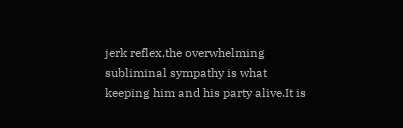jerk reflex,the overwhelming subliminal sympathy is what keeping him and his party alive.It is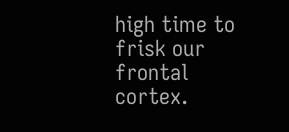high time to frisk our frontal cortex.